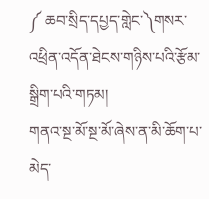༼ ཆབ་སྲིད་དཔྱད་གླེང་༽གསར་འཕྲིན་འདོན་ཐེངས་གཉིས་པའི་རྩོམ་སྒྲིག་པའི་གཏམ།
གནའ་སྔ་མོ་སྔ་མོ་ཞེས་ན་མི་ཆོག་པ་མེད་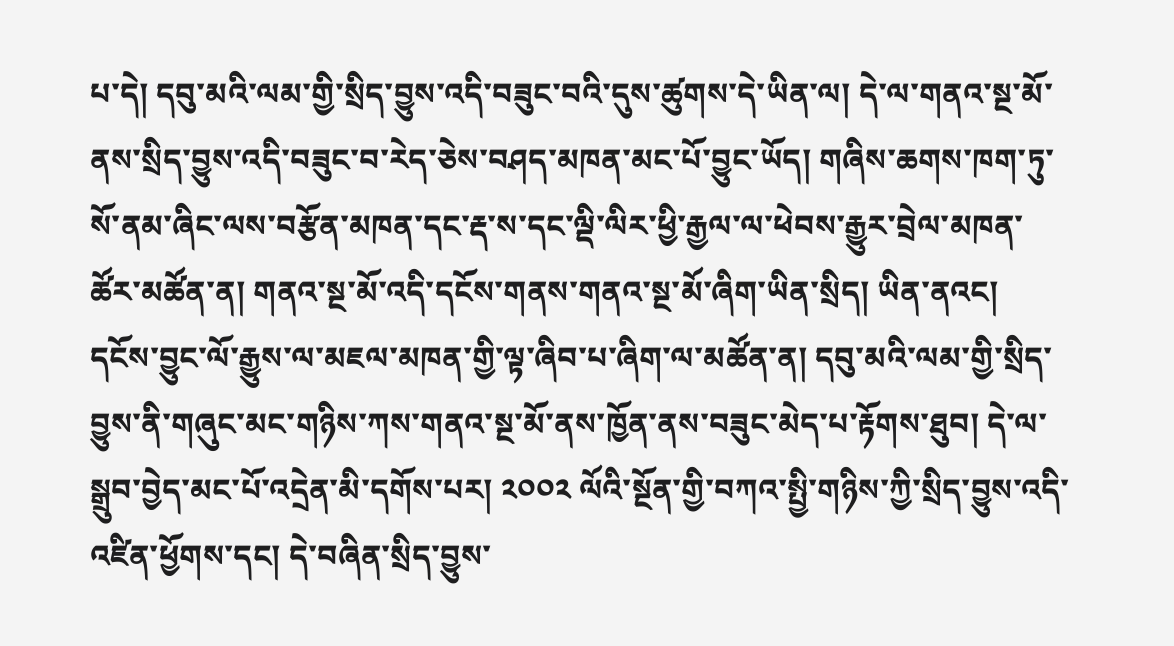པ་དེ། དབུ་མའི་ལམ་གྱི་སྲིད་བྱུས་འདི་བཟུང་བའི་དུས་ཚུགས་དེ་ཡིན་ལ། དེ་ལ་གནའ་སྔ་མོ་ནས་སྲིད་བྱུས་འདི་བཟུང་བ་རེད་ཅེས་བཤད་མཁན་མང་པོ་བྱུང་ཡོད། གཞིས་ཆགས་ཁག་ཏུ་སོ་ནམ་ཞིང་ལས་བརྩོན་མཁན་དང་རྡ་ས་དང་ལྡི་ལིར་ཕྱི་རྒྱལ་ལ་ཕེབས་རྒྱུར་བྲེལ་མཁན་ཚོར་མཚོན་ན། གནའ་སྔ་མོ་འདི་དངོས་གནས་གནའ་སྔ་མོ་ཞིག་ཡིན་སྲིད། ཡིན་ནའང། དངོས་བྱུང་ལོ་རྒྱུས་ལ་མཇལ་མཁན་གྱི་ལྟ་ཞིབ་པ་ཞིག་ལ་མཚོན་ན། དབུ་མའི་ལམ་གྱི་སྲིད་བྱུས་ནི་གཞུང་མང་གཉིས་ཀས་གནའ་སྔ་མོ་ནས་ཁྱོན་ནས་བཟུང་མེད་པ་རྟོགས་ཐུབ། དེ་ལ་སྒྲུབ་བྱེད་མང་པོ་འདྲེན་མི་དགོས་པར། ༢༠༠༢ ལོའི་སྔོན་གྱི་བཀའ་སྤྱི་གཉིས་ཀྱི་སྲིད་བྱུས་འདི་འཛིན་ཕྱོགས་དང། དེ་བཞིན་སྲིད་བྱུས་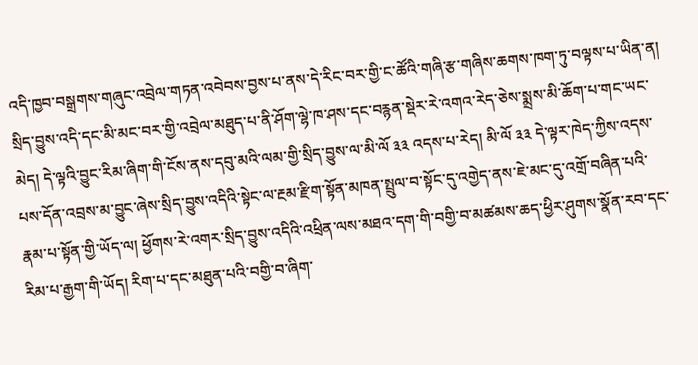འདི་ཁྱབ་བསྒྲགས་གཞུང་འབྲེལ་གཏན་འབེབས་བྱས་པ་ནས་དེ་རིང་བར་གྱི་ང་ཚོའི་གཞི་རྩ་གཞིས་ཆགས་ཁག་ཏུ་བལྟས་པ་ཡིན་ན། སྲིད་བྱུས་འདི་དང་མི་མང་བར་གྱི་འབྲེལ་མཐུད་པ་ནི་ཤོག་ལྷེ་ཁ་ཤས་དང་བརྙན་སྡེར་རེ་འགའ་རེད་ཅེས་སྨྲས་མི་ཆོག་པ་གང་ཡང་མེད། དེ་ལྟའི་བྱུང་རིམ་ཞིག་གི་ངོས་ནས་དབུ་མའི་ལམ་གྱི་སྲིད་བྱུས་ལ་མི་ལོ ༣༣ འདས་པ་རེད། མི་ལོ ༣༣ དེ་ལྟར་ཁེད་ཀྱིས་འདས་པས་དོན་འབྲས་མ་བྱུང་ཞེས་སྲིད་བྱུས་འདིའི་སྟེང་ལ་རྔམ་རྫིག་སྟོན་མཁན་སྤྲུལ་བ་སྟོང་དུ་འགྱེད་ནས་ཇེ་མང་དུ་འགྲོ་བཞིན་པའི་རྣམ་པ་སྟོན་གྱི་ཡོད་ལ། ཕྱོགས་རེ་འགར་སྲིད་བྱུས་འདིའི་འཕྲིན་ལས་མཐའ་དག་གི་བགྱི་བ་མཚམས་ཆད་ཕྱིར་ཤུགས་སྣོན་རབ་དང་རིམ་པ་རྒྱག་གི་ཡོད། རིག་པ་དང་མཐུན་པའི་བགྱི་བ་ཞིག་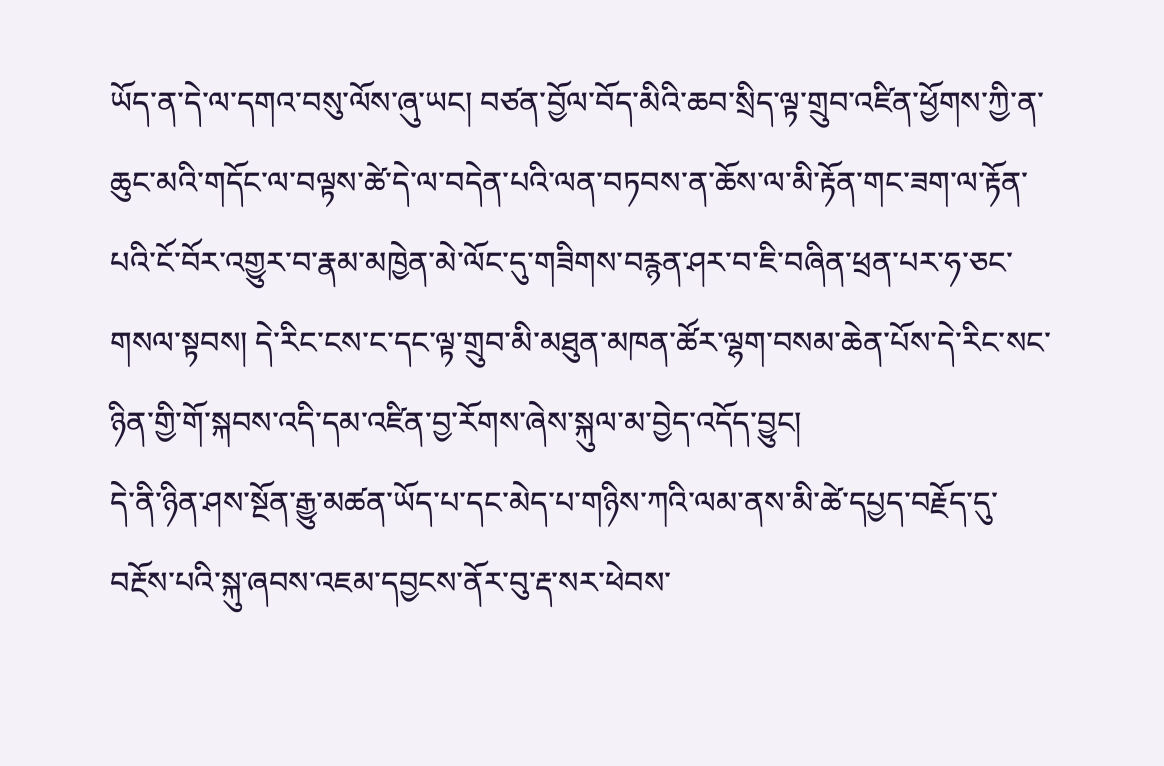ཡོད་ན་དེ་ལ་དགའ་བསུ་ལོས་ཞུ་ཡང། བཙན་བྱོལ་བོད་མིའི་ཆབ་སྲིད་ལྟ་གྲུབ་འཛིན་ཕྱོགས་ཀྱི་ན་ཆུང་མའི་གདོང་ལ་བལྟས་ཚེ་དེ་ལ་བདེན་པའི་ལན་བཏབས་ན་ཆོས་ལ་མི་རྟོན་གང་ཟག་ལ་རྟོན་པའི་ངོ་བོར་འགྱུར་བ་རྣམ་མཁྱེན་མེ་ལོང་དུ་གཟིགས་བརྙན་ཤར་བ་ཇི་བཞིན་ཕྲན་པར་ཧ་ཅང་གསལ་སྟབས། དེ་རིང་ངས་ང་དང་ལྟ་གྲུབ་མི་མཐུན་མཁན་ཚོར་ལྷག་བསམ་ཆེན་པོས་དེ་རིང་སང་ཉིན་གྱི་གོ་སྐབས་འདི་དམ་འཛིན་བྱ་རོགས་ཞེས་སྐུལ་མ་བྱེད་འདོད་བྱུང།
དེ་ནི་ཉིན་ཤས་སྔོན་རྒྱུ་མཚན་ཡོད་པ་དང་མེད་པ་གཉིས་ཀའི་ལམ་ནས་མི་ཚེ་དཔྱད་བརྗོད་དུ་བརྔོས་པའི་སྐུ་ཞབས་འཇམ་དབྱངས་ནོར་བུ་རྡ་སར་ཕེབས་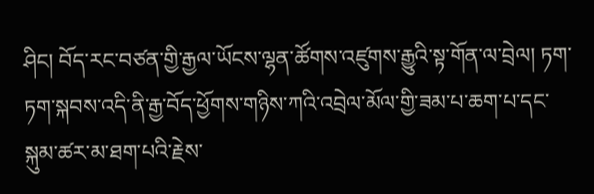ཤིང། བོད་རང་བཙན་གྱི་རྒྱལ་ཡོངས་ལྷན་ཚོགས་འཛུགས་རྒྱུའི་སྟ་གོན་ལ་བྲེལ། ཏག་ཏག་སྐབས་འདི་ནི་རྒྱ་བོད་ཕྱོགས་གཉིས་ཀའི་འབྲེལ་མོལ་གྱི་ཟམ་པ་ཆག་པ་དང་སྐུམ་ཚར་མ་ཐག་པའི་རྗེས་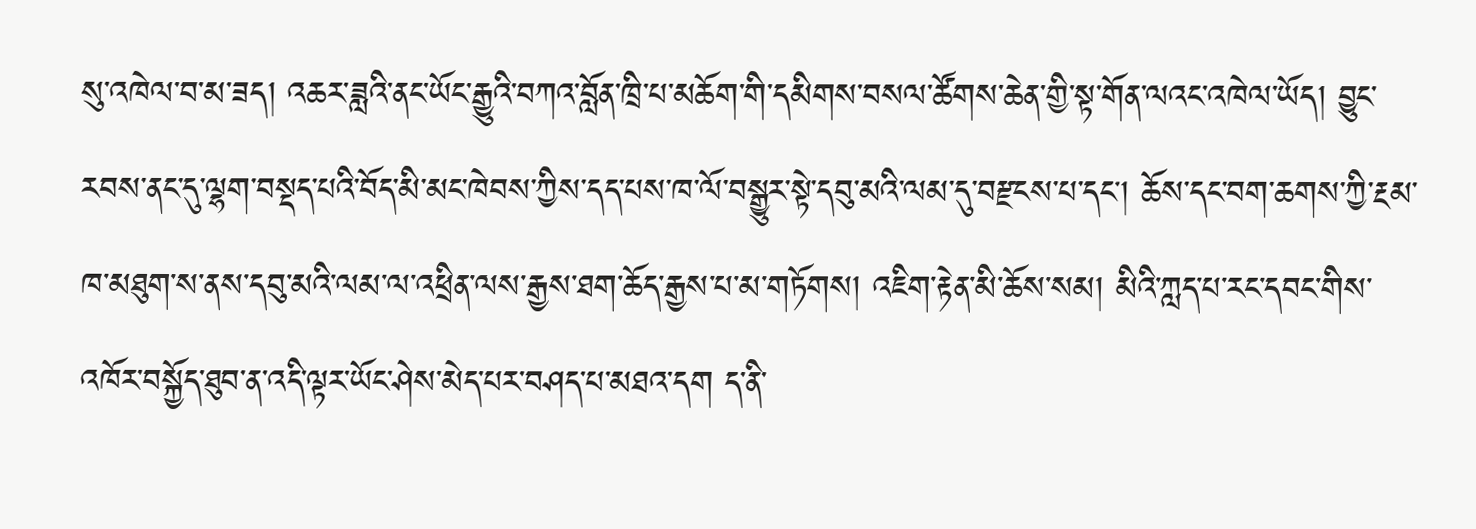སུ་འཁེལ་བ་མ་ཟད། འཆར་ཟླའི་ནང་ཡོང་རྒྱུའི་བཀའ་བློན་ཁྲི་པ་མཆོག་གི་དམིགས་བསལ་ཚོགས་ཆེན་གྱི་སྟ་གོན་ལའང་འཁེལ་ཡོད། བྱུང་རབས་ནང་དུ་ལྷག་བསྡད་པའི་བོད་མི་མང་ཁེབས་ཀྱིས་དད་པས་ཁ་ལོ་བསྒྱུར་སྟེ་དབུ་མའི་ལམ་དུ་བརྫངས་པ་དང། ཆོས་དང་བག་ཆགས་ཀྱི་རྔམ་ཁ་མཐུག་ས་ནས་དབུ་མའི་ལམ་ལ་འཕྲིན་ལས་རྒྱས་ཐག་ཆོད་རྒྱས་པ་མ་གཏོགས། འཇིག་རྟེན་མི་ཆོས་སམ། མིའི་ཀླད་པ་རང་དབང་གིས་འཁོར་བསྐྱོད་ཐུབ་ན་འདི་ལྟར་ཡོང་ཤེས་མེད་པར་བཤད་པ་མཐའ་དག ད་ནི་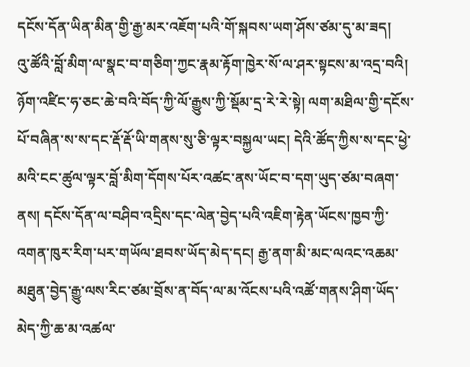དངོས་དོན་ཡིན་མིན་གྱི་རྒྱ་མར་འཇོག་པའི་གོ་སྐབས་ཡག་ཤོས་ཙམ་དུ་མ་ཟད།
འུ་ཚོའི་བློ་མིག་ལ་སྣང་བ་གཅིག་ཀྱང་རྣམ་རྟོག་ཁྱེར་སོ་ལ་ཤར་སྟངས་མ་འདྲ་བའི། ཉོག་འཛིང་ཧ་ཅང་ཆེ་བའི་བོད་ཀྱི་ལོ་རྒྱུས་ཀྱི་སྡོམ་དྲ་རེ་རེ་སྟེ། ལག་མཐིལ་གྱི་དངོས་པོ་བཞིན་ས་ས་དང་རྡོ་རྡོ་ཡི་གནས་སུ་ཅི་ལྟར་བསྐྱལ་ཡང། དེའི་ཚོད་ཀྱིས་ས་དང་ཕྱེ་མའི་ངང་ཚུལ་ལྟར་བློ་མིག་དོགས་པོར་འཚང་ནས་ཡོང་བ་དག་ཡུད་ཙམ་བཞག་ནས། དངོས་དོན་ལ་བཤིབ་འདྲིས་དང་ལེན་བྱེད་པའི་འཇིག་རྟེན་ཡོངས་ཁྱབ་ཀྱི་འགན་ཁུར་རིག་པར་གཡོལ་ཐབས་ཡོད་མེད་དང། རྒྱ་ནག་མི་མང་ལའང་འཆམ་མཐུན་བྱེད་རྒྱུ་ལས་རིང་ཙམ་བྲོས་ན་བོད་ལ་མ་འོངས་པའི་འཚོ་གནས་ཤིག་ཡོད་མེད་ཀྱི་ཆ་མ་འཚལ་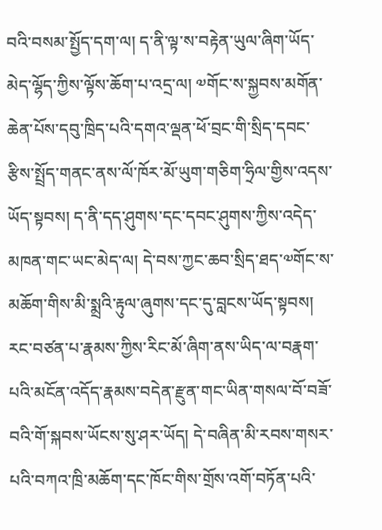བའི་བསམ་སྤྱོད་དག་ལ། ད་ནི་ལྟ་ས་བརྟེན་ཡུལ་ཞིག་ཡོད་མེད་ལྷོད་ཀྱིས་ལྟོས་ཆོག་པ་འདྲ་ལ། ༧གོང་ས་སྐྱབས་མགོན་ཆེན་པོས་དབུ་ཁྲིད་པའི་དགའ་ལྡན་ཕོ་བྲང་གི་སྲིད་དབང་རྩིས་སྤྲོད་གནང་ནས་ལོ་ཁོར་མོ་ཡུག་གཅིག་ཧྲིལ་གྱིས་འདས་ཡོད་སྟབས། ད་ནི་དད་ཤུགས་དང་དབང་ཤུགས་ཀྱིས་འདེད་མཁན་གང་ཡང་མེད་ལ། དེ་བས་ཀྱང་ཆབ་སྲིད་ཐད་༧གོང་ས་མཆོག་གིས་མི་སྨྲའི་རྟུལ་ཞུགས་དང་དུ་བླངས་ཡོད་སྟབས། རང་བཙན་པ་རྣམས་ཀྱིས་རིང་མོ་ཞིག་ནས་ཡིད་ལ་བརྣག་པའི་མངོན་འདོད་རྣམས་བདེན་རྫུན་གང་ཡིན་གསལ་བོ་བཟོ་བའི་གོ་སྐབས་ཡོངས་སུ་ཤར་ཡོད། དེ་བཞིན་མི་རབས་གསར་པའི་བཀའ་ཁྲི་མཆོག་དང་ཁོང་གིས་གྲོས་འགོ་བཏོན་པའི་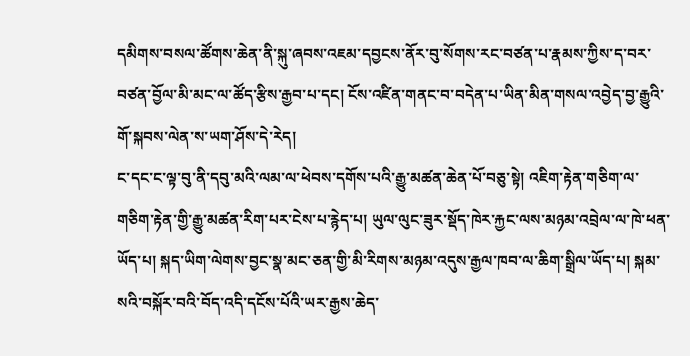དམིགས་བསལ་ཚོགས་ཆེན་ནི་སྐུ་ཞབས་འཇམ་དབྱངས་ནོར་བུ་སོགས་རང་བཙན་པ་རྣམས་ཀྱིས་ད་བར་བཙན་བྱོལ་མི་མང་ལ་ཚོད་རྩིས་རྒྱབ་པ་དང། ངོས་འཛིན་གནང་བ་བདེན་པ་ཡིན་མིན་གསལ་འབྱེད་བྱ་རྒྱུའི་གོ་སྐབས་ལེན་ས་ཡག་ཤོས་དེ་རེད།
ང་དང་ང་ལྟ་བུ་ནི་དབུ་མའི་ལམ་ལ་ཕེབས་དགོས་པའི་རྒྱུ་མཚན་ཆེན་པོ་བཅུ་སྟེ། འཇིག་རྟེན་གཅིག་ལ་གཅིག་རྟེན་གྱི་རྒྱུ་མཚན་རིག་པར་ངེས་པ་རྙེད་པ། ཡུལ་ལུང་ཟུར་སྡོད་ཁེར་རྐྱང་ལས་མཉམ་འབྲེལ་ལ་ཁེ་ཕན་ཡོད་པ། སྐད་ཡིག་ལེགས་བྱང་སྣ་མང་ཅན་གྱི་མི་རིགས་མཉམ་འདུས་རྒྱལ་ཁབ་ལ་ཆིག་སྒྲིལ་ཡོད་པ། སྐམ་སའི་བསྐོར་བའི་བོད་འདི་དངོས་པོའི་ཡར་རྒྱས་ཆེད་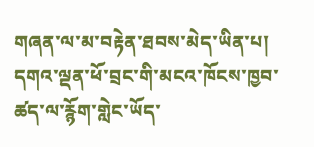གཞན་ལ་མ་བརྟེན་ཐབས་མེད་ཡིན་པ། དགའ་ལྡན་ཕོ་བྲང་གི་མངའ་ཁོངས་ཁྱབ་ཚད་ལ་རྙོག་གླེང་ཡོད་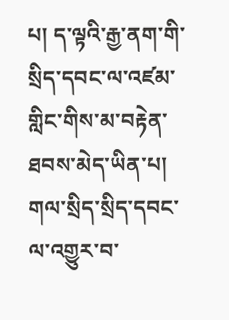པ། ད་ལྟའི་རྒྱ་ནག་གི་སྲིད་དབང་ལ་འཛམ་གླིང་གིས་མ་བརྟེན་ཐབས་མེད་ཡིན་པ། གལ་སྲིད་སྲིད་དབང་ལ་འགྱུར་བ་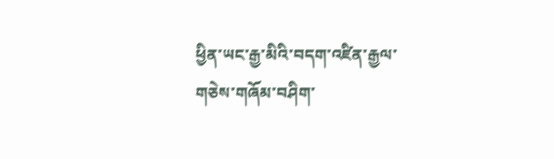ཕྱིན་ཡང་རྒྱ་མིའི་བདག་འཛིན་རྒྱལ་གཅེས་གཞོམ་བཤིག་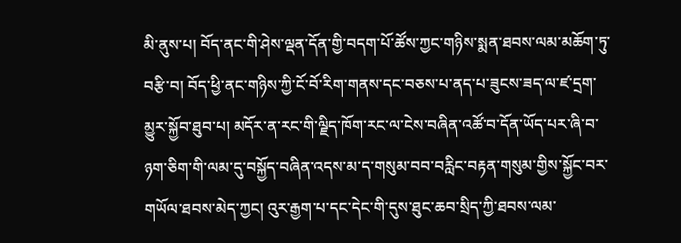མི་ནུས་པ། བོད་ནང་གི་ཤེས་ལྡན་དོན་གྱི་བདག་པོ་ཚོས་ཀྱང་གཉིས་སྨན་ཐབས་ལམ་མཆོག་ཏུ་བརྩི་བ། བོད་ཕྱི་ནང་གཉིས་ཀྱི་ངོ་བོ་རིག་གནས་དང་བཅས་པ་ནད་པ་ཟུངས་ཟད་ལ་ཛ་དྲག་མྱུར་སྐྱོབ་ཐུབ་པ། མདོར་ན་རང་གི་ལྗིད་ཁོག་རང་ལ་ངེས་བཞིན་འཚོ་བ་དོན་ཡོད་པར་ཞི་བ་ཉག་ཅིག་གི་ལམ་དུ་བསྐྱོད་བཞིན་འདས་མ་ད་གསུམ་བབ་བརླིང་བརྟན་གསུམ་གྱིས་སྐྱོང་བར་གཡོལ་ཐབས་མེད་ཀྱང། འུར་རྒྱག་པ་དང་དེང་གི་དུས་ཐུང་ཆབ་སྲིད་ཀྱི་ཐབས་ལམ་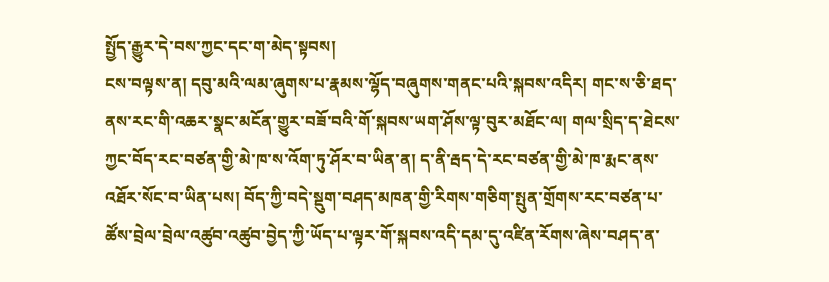སྤྱོད་རྒྱུར་དེ་བས་ཀྱང་དང་ག་མེད་སྟབས།
ངས་བལྟས་ན། དབུ་མའི་ལམ་ཞུགས་པ་རྣམས་ལྷོད་བཞུགས་གནང་པའི་སྐབས་འདིར། གང་ས་ཅི་ཐད་ནས་རང་གི་འཆར་སྣང་མངོན་གྱུར་བཟོ་བའི་གོ་སྐབས་ཡག་ཤོས་ལྟ་བུར་མཐོང་ལ། གལ་སྲིད་ད་ཐེངས་ཀྱང་བོད་རང་བཙན་གྱི་མེ་ཁ་ས་འོག་ཏུ་ཤོར་བ་ཡིན་ན། ད་ནི་རྦད་དེ་རང་བཙན་གྱི་མེ་ཁ་རྨང་ནས་འཐོར་སོང་བ་ཡིན་པས། བོད་ཀྱི་བདེ་སྡུག་བཤད་མཁན་གྱི་རིགས་གཅིག་སྤུན་གྲོགས་རང་བཙན་པ་ཚོས་བྲེལ་བྲེལ་འཚུབ་འཚུབ་བྱེད་ཀྱི་ཡོད་པ་ལྟར་གོ་སྐབས་འདི་དམ་དུ་འཛིན་རོགས་ཞེས་བཤད་ན་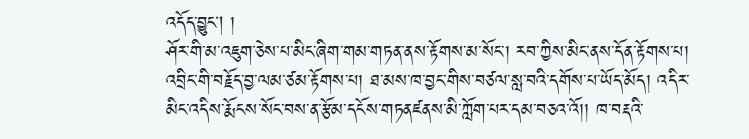འདོད་བྱུང། །
ཤོར་གི་མ་འཇུག་ཅེས་པ་མིང་ཞིག་གམ་གཏན་ནས་རྟོགས་མ་སོང་། རབ་ཀྱིས་མིང་ནས་དོན་རྟོགས་པ། འབྲིང་གི་བརྗོད་བྱ་ལམ་ཙམ་རྟོགས་པ། ཐ་མས་ཁ་བྱང་གིས་བཙལ་སླ་བའི་དགོས་པ་ཡོད་མོད། འདིར་མིང་འདིས་རྨོངས་སོང་བས་ན་རྩོམ་དངོས་གཏནཛནས་མི་ཀློག་པར་དམ་བཅའ་འོ།། ཁ་བརྡའི་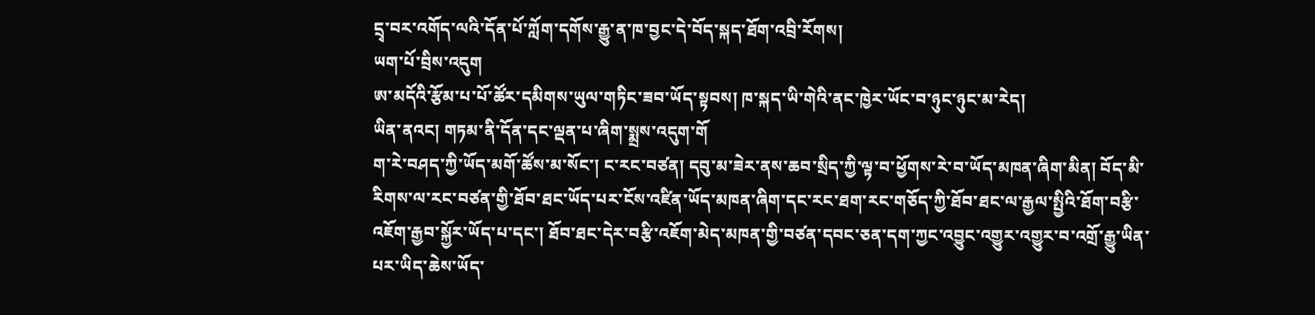དྲྭ་བར་འགོད་ལའི་དོན་པོ་ཀློག་དགོས་རྒྱུ་ན་ཁ་བྱང་དེ་བོད་སྐད་ཐོག་འབྲི་རོགས།
ཡག་པོ་བྲིས་འདུག
ཨ་མདོའི་རྩོམ་པ་པོ་ཚོར་དམིགས་ཡུལ་གཏིང་ཟབ་ཡོད་སྟབས། ཁ་སྐད་ཡི་གེའི་ནང་ཁྱེར་ཡོང་བ་ཉུང་ཉུང་མ་རེད།
ཡིན་ནའང། གཏམ་ནི་དོན་དང་ལྡན་པ་ཞིག་སྨྲས་འདུག་གོ
ག་རེ་བཤད་ཀྱི་ཡོད་མགོ་ཚོས་མ་སོང་། ང་རང་བཙན། དབུ་མ་ཟེར་ནས་ཆབ་སྲིད་ཀྱི་ལྟ་བ་ཕྱོགས་རེ་བ་ཡོད་མཁན་ཞིག་མིན། བོད་མི་རིགས་ལ་རང་བཙན་གྱི་ཐོབ་ཐང་ཡོད་པར་ངོས་འཛིན་ཡོད་མཁན་ཞིག་དང་རང་ཐག་རང་གཅོད་ཀྱི་ཐོབ་ཐང་ལ་རྒྱལ་སྤྱིའི་ཐོག་བརྩི་འཇོག་རྒྱབ་སྐྱོར་ཡོད་པ་དང་། ཐོབ་ཐང་དེར་བརྩི་འཇོག་མེད་མཁན་གྱི་བཙན་དབང་ཅན་དག་ཀྱང་འབྱུང་འགྱུར་འགྱུར་བ་འགྲོ་རྒྱུ་ཡིན་པར་ཡིད་ཆེས་ཡོད་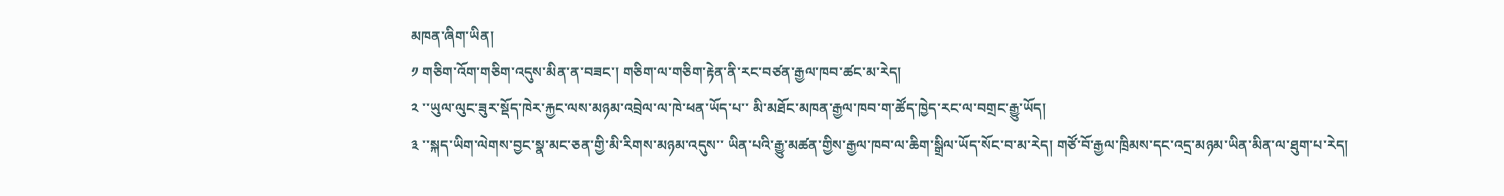མཁན་ཞིག་ཡིན།
༡ གཅིག་འོག་གཅིག་འདུས་མིན་ན་བཟང་། གཅིག་ལ་གཅིག་རྟེན་ནི་རང་བཙན་རྒྱལ་ཁབ་ཚང་མ་རེད།
༢ ་་ཡུལ་ལུང་ཟུར་སྡོད་ཁེར་རྐྱང་ལས་མཉམ་འབྲེལ་ལ་ཁེ་ཕན་ཡོད་པ་་ མི་མཐོང་མཁན་རྒྱལ་ཁབ་ག་ཚོད་ཁྱེད་རང་ལ་བགྲང་རྒྱུ་ཡོད།
༣ ་་སྐད་ཡིག་ལེགས་བྱང་སྣ་མང་ཅན་གྱི་མི་རིགས་མཉམ་འདུས་་ ཡིན་པའི་རྒྱུ་མཚན་གྱིས་རྒྱལ་ཁབ་ལ་ཆིག་སྒྲིལ་ཡོད་སོང་བ་མ་རེད། གཙོ་བོ་རྒྱལ་ཁྲིམས་དང་འདྲ་མཉམ་ཡིན་མིན་ལ་ཐུག་པ་རེད།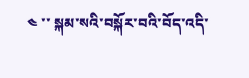༤ ་་ སྐམ་སའི་བསྐོར་བའི་བོད་འདི་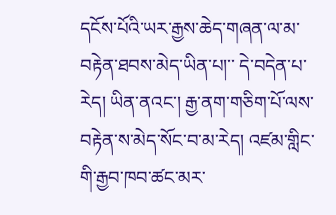དངོས་པོའི་ཡར་རྒྱས་ཆེད་གཞན་ལ་མ་བརྟེན་ཐབས་མེད་ཡིན་པ།་་ དེ་བདེན་པ་རེད། ཡིན་ནའང་། རྒྱ་ནག་གཅིག་པོ་ལས་བརྟེན་ས་མེད་སོང་བ་མ་རེད། འཛམ་གླིང་གི་རྒྱབ་ཁབ་ཚང་མར་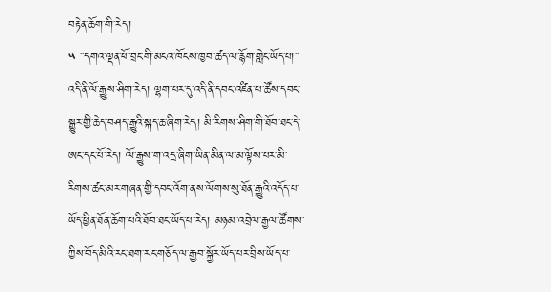བརྟེན་ཆོག་གི་རེད།
༥ ་་དགའ་ལྡན་ཕོ་བྲང་གི་མངའ་ཁོངས་ཁྱབ་ཚད་ལ་རྙོག་གླེང་ཡོད་པ།་་ འདི་ནི་ལོ་རྒྱུས་ཤིག་རེད། ལྷག་པར་དུ་འདི་ནི་དབང་འཛིན་པ་ཚོས་དབང་སྒྱུར་གྱི་ཆེད་བཤད་རྒྱུའི་སྐད་ཆ་ཞིག་རེད། མི་རིགས་ཤིག་གི་ཐོབ་ཐང་དེ་ཨང་དང་པོ་རེད། ལོ་རྒྱུས་ག་འདྲ་ཞིག་ཡིན་མིན་ལ་མ་ལྟོས་པར་མི་རིགས་ཚང་མར་གཞན་གྱི་དབང་འོག་ནས་ལོགས་སུ་ཐོན་རྒྱུའི་འདོད་པ་ཡོད་ཕྱིན་ཐོན་ཆོག་པའི་ཐོབ་ཐང་ཡོད་པ་རེད། མཉམ་འབྲེལ་རྒྱལ་ཚོགས་ཀྱིས་བོད་མིའི་རང་ཐག་རང་གཅོད་ལ་རྒྱབ་སྐྱོར་ཡོད་པར་བྲིས་ཡོད་པ་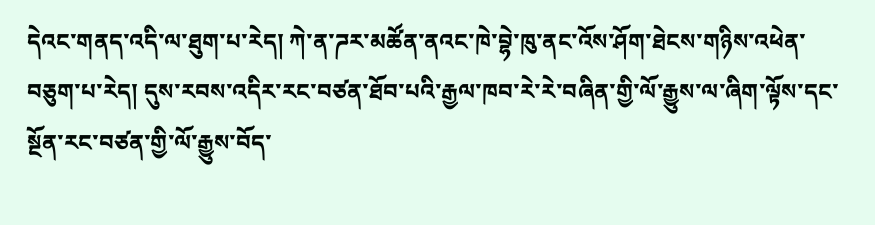དེའང་གནད་འདི་ལ་ཐུག་པ་རེད། ཀེ་ན་ཌར་མཚོན་ནའང་ཁེ་བྷེ་ཁུ་ནང་འོས་ཤོག་ཐེངས་གཉིས་འཕེན་བཅུག་པ་རེད། དུས་རབས་འདིར་རང་བཙན་ཐོབ་པའི་རྒྱལ་ཁབ་རེ་རེ་བཞིན་གྱི་ལོ་རྒྱུས་ལ་ཞིག་ལྟོས་དང་སྔོན་རང་བཙན་གྱི་ལོ་རྒྱུས་བོད་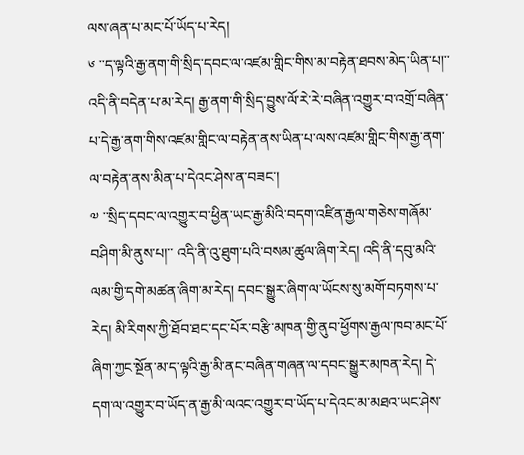ལས་ཞན་པ་མང་པོ་ཡོད་པ་རེད།
༦ ་་ད་ལྟའི་རྒྱ་ནག་གི་སྲིད་དབང་ལ་འཛམ་གླིང་གིས་མ་བརྟེན་ཐབས་མེད་ཡིན་པ།་་ འདི་ནི་བདེན་པ་མ་རེད། རྒྱ་ནག་གི་སྲིད་བྱུས་ལོ་རེ་རེ་བཞིན་འགྱུར་བ་འགྲོ་བཞིན་པ་དེ་རྒྱ་ནག་གིས་འཛམ་གླིང་ལ་བརྟེན་ནས་ཡིན་པ་ལས་འཛམ་གླིང་གིས་རྒྱ་ནག་ལ་བརྟེན་ནས་མིན་པ་དེའང་ཤེས་ན་བཟང་།
༧ ་་སྲིད་དབང་ལ་འགྱུར་བ་ཕྱིན་ཡང་རྒྱ་མིའི་བདག་འཛིན་རྒྱལ་གཅེས་གཞོམ་བཤིག་མི་ནུས་པ།་་ འདི་ནི་འུ་ཐུག་པའི་བསམ་ཚུལ་ཞིག་རེད། འདི་ནི་དབུ་མའི་ལམ་གྱི་དགེ་མཚན་ཞིག་མ་རེད། དབང་སྒྱུར་ཞིག་ལ་ཡོངས་སུ་མགོ་བཏགས་པ་རེད། མི་རིགས་ཀྱི་ཐོབ་ཐང་དང་པོར་བརྩི་མཁན་གྱི་ནུབ་ཕྱོགས་རྒྱལ་ཁབ་མང་པོ་ཞིག་ཀྱང་སྔོན་མ་ད་ལྟའི་རྒྱ་མི་ནང་བཞིན་གཞན་ལ་དབང་སྒྱུར་མཁན་རེད། དེ་དག་ལ་འགྱུར་བ་ཡོད་ན་རྒྱ་མི་ལའང་འགྱུར་བ་ཡོད་པ་དེའང་མ་མཐའ་ཡང་ཤེས་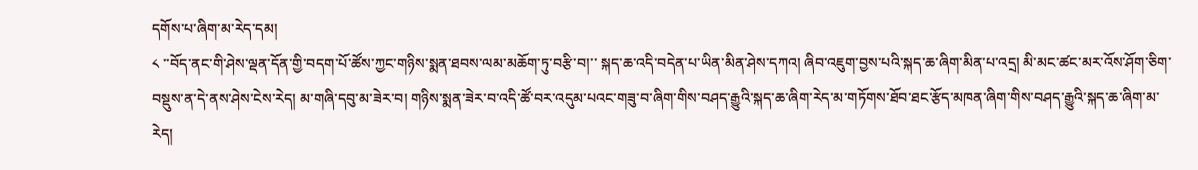དགོས་པ་ཞིག་མ་རེད་དམ།
༨ ་་བོད་ནང་གི་ཤེས་ལྡན་དོན་གྱི་བདག་པོ་ཚོས་ཀྱང་གཉིས་སྨན་ཐབས་ལམ་མཆོག་ཏུ་བརྩི་བ།་་ སྐད་ཆ་འདི་བདེན་པ་ཡིན་མིན་ཤེས་དཀའ། ཞིབ་འཇུག་བྱས་པའི་སྐད་ཆ་ཞིག་མིན་པ་འདྲ། མི་མང་ཚང་མར་འོས་ཤོག་ཅིག་བསྡུས་ན་དེ་ནས་ཤེས་ངེས་རེད། མ་གཞི་དབུ་མ་ཟེར་བ། གཉིས་སྨན་ཟེར་བ་འདི་ཚོ་བར་འདུམ་པའང་གཟུ་བ་ཞིག་གིས་བཤད་རྒྱུའི་སྐད་ཆ་ཞིག་རེད་མ་གཏོགས་ཐོབ་ཐང་རྩོད་མཁན་ཞིག་གིས་བཤད་རྒྱུའི་སྐད་ཆ་ཞིག་མ་རེད།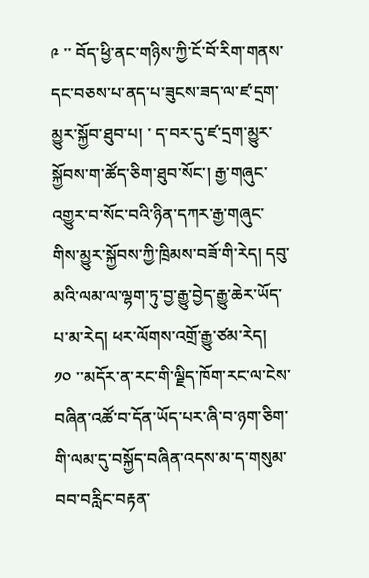༩ ་་ བོད་ཕྱི་ནང་གཉིས་ཀྱི་ངོ་བོ་རིག་གནས་དང་བཅས་པ་ནད་པ་ཟུངས་ཟད་ལ་ཛ་དྲག་མྱུར་སྐྱོབ་ཐུབ་པ། ་ ད་བར་དུ་ཛ་དྲག་མྱུར་སྐྱོབས་ག་ཚོད་ཅིག་ཐུབ་སོང་། རྒྱ་གཞུང་འགྱུར་བ་སོང་བའི་ཉིན་དཀར་རྒྱ་གཞུང་གིས་མྱུར་སྐྱོབས་ཀྱི་ཁྲིམས་བཟོ་གི་རེད། དབུ་མའི་ལམ་ལ་ལྷག་ཏུ་བྱ་རྒྱུ་བྱེད་རྒྱུ་ཆེར་ཡོད་པ་མ་རེད། ཕར་ལོགས་འགྲོ་རྒྱུ་ཙམ་རེད།
༡༠ ་་མདོར་ན་རང་གི་ལྗིད་ཁོག་རང་ལ་ངེས་བཞིན་འཚོ་བ་དོན་ཡོད་པར་ཞི་བ་ཉག་ཅིག་གི་ལམ་དུ་བསྐྱོད་བཞིན་འདས་མ་ད་གསུམ་བབ་བརླིང་བརྟན་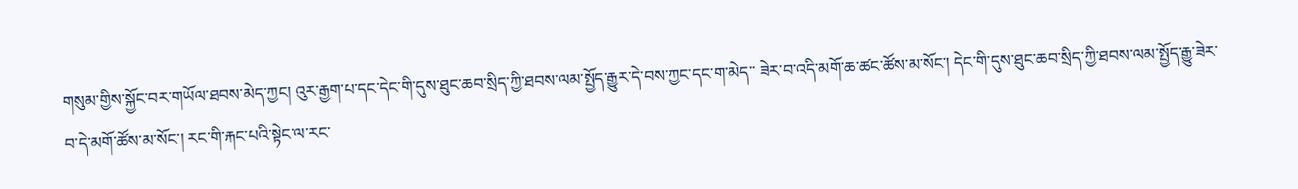གསུམ་གྱིས་སྐྱོང་བར་གཡོལ་ཐབས་མེད་ཀྱང། འུར་རྒྱག་པ་དང་དེང་གི་དུས་ཐུང་ཆབ་སྲིད་ཀྱི་ཐབས་ལམ་སྤྱོད་རྒྱུར་དེ་བས་ཀྱང་དང་ག་མེད་་ ཟེར་བ་འདི་མགོ་ཆ་ཚང་ཚོས་མ་སོང་། དེང་གི་དུས་ཐུང་ཆབ་སྲིད་ཀྱི་ཐབས་ལམ་སྤྱོད་རྒྱུ་ཟེར་བ་དེ་མགོ་ཚོས་མ་སོང་། རང་གི་རྐང་པའི་སྟེང་ལ་རང་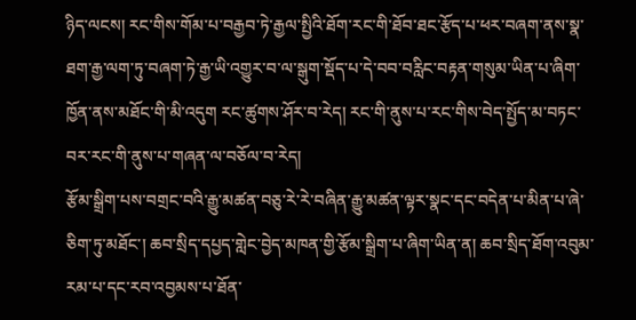ཉིད་ལངས། རང་གིས་གོམ་པ་བརྒྱབ་ཏེ་རྒྱལ་སྤྱིའི་ཐོག་རང་གི་ཐོབ་ཐང་རྩོད་པ་ཕར་བཞག་ནས་སྣ་ཐག་རྒྱ་ལག་ཏུ་བཞག་ཏེ་རྒྱ་ཡི་འགྱུར་བ་ལ་སྒུག་སྡོད་པ་དེ་བབ་བརླིང་བརྟན་གསུམ་ཡིན་པ་ཞིག་ཁྱོན་ནས་མཐོང་གི་མི་འདུག རང་ཚུགས་ཤོར་བ་རེད། རང་གི་ནུས་པ་རང་གིས་བེད་སྤྱོད་མ་བཏང་བར་རང་གི་ནུས་པ་གཞན་ལ་བཅོལ་བ་རེད།
རྩོམ་སྒྲིག་པས་བགྲང་བའི་རྒྱུ་མཚན་བཅུ་རེ་རེ་བཞིན་རྒྱུ་མཚན་ལྟར་སྣང་དང་བདེན་པ་མིན་པ་ཞེ་ཅིག་ཏུ་མཐོང་། ཆབ་སྲིད་དཔྱད་གླེང་བྱེད་མཁན་གྱི་རྩོམ་སྒྲིག་པ་ཞིག་ཡིན་ན། ཆབ་སྲིད་ཐོག་འབུམ་རམ་པ་དང་རབ་འབྱམས་པ་ཐོན་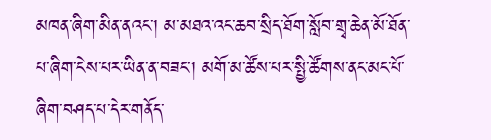མཁན་ཞིག་མིན་ནའང་། མ་མཐའ་འང་ཆབ་སྲིད་ཐོག་སློབ་གྲྭ་ཆེན་མོ་ཐོན་པ་ཞིག་ངེས་པར་ཡིན་ན་བཟང་། མགོ་མ་ཚོས་པར་སྤྱི་ཚོགས་ནང་མང་པོ་ཞིག་བཤད་པ་དེར་གནོད་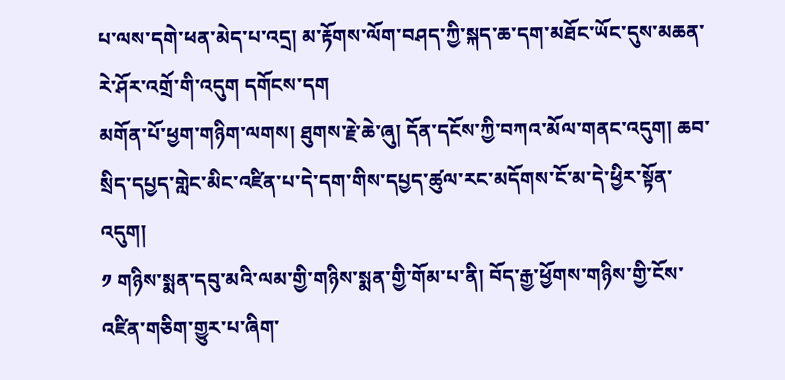པ་ལས་དགེ་ཕན་མེད་པ་འདྲ། མ་རྟོགས་ལོག་བཤད་ཀྱི་སྐད་ཆ་དག་མཐོང་ཡོང་དུས་མཆན་རེ་ཤོར་འགྲོ་གི་འདུག དགོངས་དག
མགོན་པོ་ཕྱག་གཉིག་ལགས། ཐུགས་རྗེ་ཆེ་ཞུ། དོན་དངོས་ཀྱི་བཀའ་མོལ་གནང་འདུག། ཆབ་སྲིད་དཔྱད་གླེང་མིང་འཛིན་པ་དེ་དག་གིས་དཔྱད་ཚུལ་རང་མདོགས་ངོ་མ་དེ་ཕྱིར་སྟོན་འདུག།
༡ གཉིས་སྨན་དབུ་མའི་ལམ་གྱི་གཉིས་སྨན་གྱི་གོམ་པ་ནི། བོད་རྒྱ་ཕྱོགས་གཉིས་གྱི་ངོས་འཛིན་གཅིག་གྱུར་པ་ཞིག་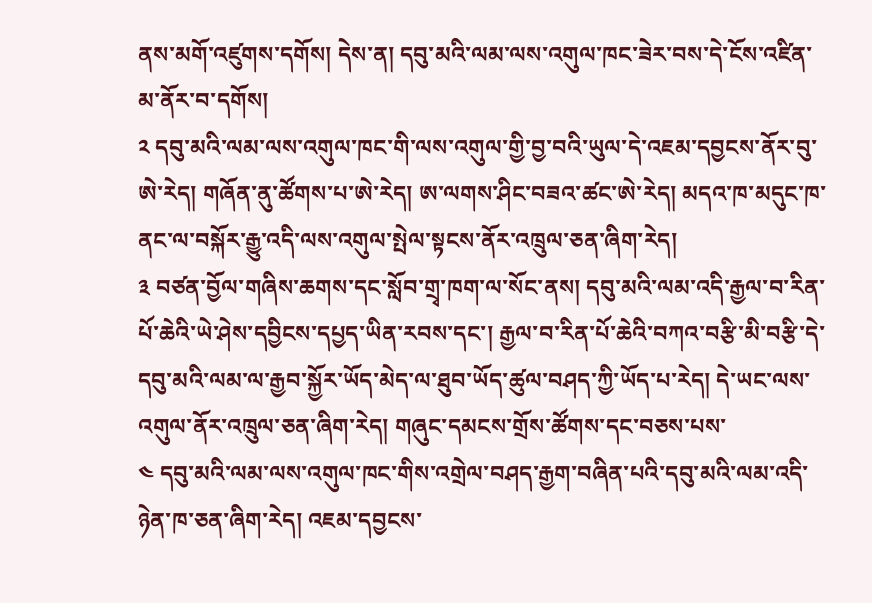ནས་མགོ་འཛུགས་དགོས། དེས་ན། དབུ་མའི་ལམ་ལས་འགུལ་ཁང་ཟེར་བས་དེ་ངོས་འཛིན་མ་ནོར་བ་དགོས།
༢ དབུ་མའི་ལམ་ལས་འགུལ་ཁང་གི་ལས་འགུལ་གྱི་བྱ་བའི་ཡུལ་དེ་འཇམ་དབྱངས་ནོར་བུ་ཨེ་རེད། གཞོན་ནུ་ཚོགས་པ་ཨེ་རེད། ཨ་ལགས་ཤིང་བཟའ་ཚང་ཨེ་རེད། མདའ་ཁ་མདུང་ཁ་ནང་ལ་བསྐོར་རྒྱུ་འདི་ལས་འགུལ་སྤེལ་སྟངས་ནོར་འཁྲུལ་ཅན་ཞིག་རེད།
༣ བཙན་བྱོལ་གཞིས་ཆགས་དང་སློབ་གྲྭ་ཁག་ལ་སོང་ནས། དབུ་མའི་ལམ་འདི་རྒྱལ་བ་རིན་པོ་ཆེའི་ཡེ་ཤེས་དབྱིངས་དཔྱད་ཡིན་རབས་དང་། རྒྱལ་བ་རིན་པོ་ཆེའི་བཀའ་བརྩི་མི་བརྩི་དེ་དབུ་མའི་ལམ་ལ་རྒྱབ་སྐྱོར་ཡོད་མེད་ལ་ཐུབ་ཡོད་ཚུལ་བཤད་ཀྱི་ཡོད་པ་རེད། དེ་ཡང་ལས་འགུལ་ནོར་འཁྲུལ་ཅན་ཞིག་རེད། གཞུང་དམངས་གྲོས་ཚོགས་དང་བཅས་པས་
༤ དབུ་མའི་ལམ་ལས་འགུལ་ཁང་གིས་འགྲེལ་བཤད་རྒྱག་བཞིན་པའི་དབུ་མའི་ལམ་འདི་ཉེན་ཁ་ཅན་ཞིག་རེད། འཇམ་དབྱངས་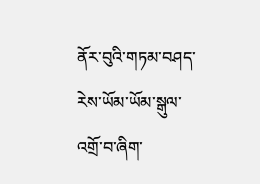ནོར་བུའི་གཏམ་བཤད་རེས་ཡོམ་ཡོམ་སྒུལ་འགྲོ་བ་ཞིག་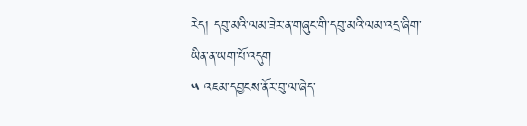རེད། དབུ་མའི་ལམ་ཟེར་ན་གཞུང་གི་དབུ་མའི་ལམ་འདྲ་ཞིག་ཡིན་ན་ཡག་པོ་འདུག
༥ འཇམ་དབྱངས་ནོར་བུ་ལ་ཞེད་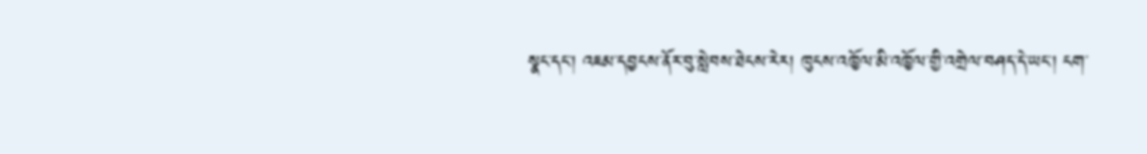སྣང་དང་། འཇམ་དབྱངས་ནོར་བུ་སླེབས་ཐེངས་རེར། ཁུངས་འཁྱོལ་མི་འཁྱོལ་གྱི་འགྲེལ་བཤད་དེ་ཡང་། ངག་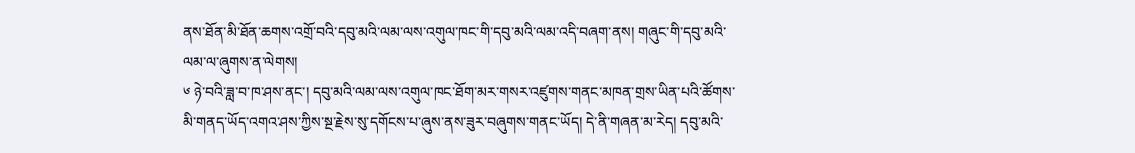ནས་ཐོན་མི་ཐོན་ཆགས་འགྲོ་བའི་དབུ་མའི་ལམ་ལས་འགུལ་ཁང་གི་དབུ་མའི་ལམ་འདི་བཞག་ནས། གཞུང་གི་དབུ་མའི་ལམ་ལ་ཞུགས་ན་ལེགས།
༦ ཉེ་བའི་ཟླ་བ་ཁ་ཤས་ནང་། དབུ་མའི་ལམ་ལས་འགུལ་ཁང་ཐོག་མར་གསར་འཛུགས་གནང་མཁན་གྲས་ཡིན་པའི་ཚོགས་མི་གནད་ཡོད་འགའ་ཤས་ཀྱིས་སྔ་རྗེས་སུ་དགོངས་པ་ཞུས་ནས་ཟུར་བཞུགས་གནང་ཡོད། དེ་ནི་གཞན་མ་རེད། དབུ་མའི་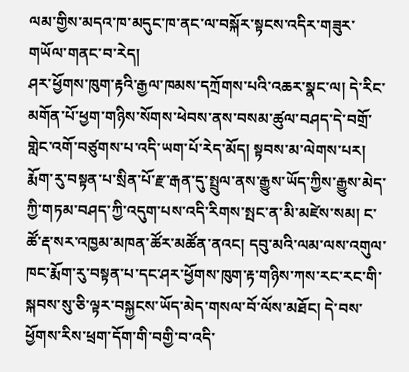ལམ་གྱིས་མདའ་ཁ་མདུང་ཁ་ནང་ལ་བསྐོར་སྟངས་འདིར་གཟུར་གཡོལ་གནང་བ་རེད།
ཤར་ཕྱོགས་ཁུག་རྟའི་རྒྱལ་ཁམས་དཀྲོགས་པའི་འཆར་སྣང་ལ། དེ་རིང་མགོན་པོ་ཕྱག་གཉིས་སོགས་ཕེབས་ནས་བསམ་ཚུལ་བཤད་དེ་བགྲོ་གླེང་འགོ་བཙུགས་པ་འདི་ཡག་པོ་རེད་མོད། སྟབས་མ་ལེགས་པར། རྨོག་རུ་བསྟན་པ་སྲིན་པོ་རྫ་རྒན་དུ་སྤྲུལ་ནས་རྒྱུས་ཡོད་ཀྱིས་རྒྱུས་མེད་ཀྱི་གཏམ་བཤད་ཀྱི་འདུག་པས་འདི་རིགས་སྤང་ན་མི་མཛེས་སམ། ང་ཚོ་རྡ་སར་འཁྱམ་མཁན་ཚོར་མཚོན་ནའང། དབུ་མའི་ལམ་ལས་འགུལ་ཁང་རྨོག་རུ་བསྟན་པ་དང་ཤར་ཕྱོགས་ཁུག་རྟ་གཉིས་ཀས་རང་རང་གི་སྐབས་སུ་ཅི་ལྟར་བསྐྱངས་ཡོད་མེད་གསལ་བོ་ལོས་མཐོང། དེ་བས་ཕྱོགས་རིས་ཕྲག་དོག་གི་བགྱི་བ་འདི་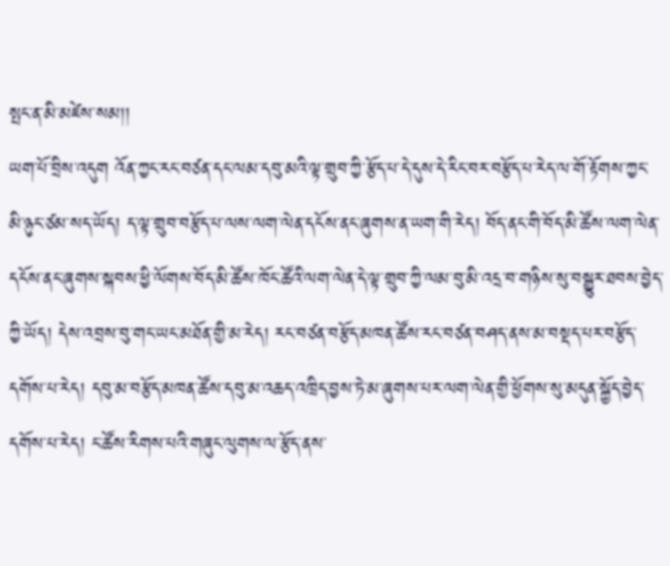སྤང་ན་མི་མཛེས་སམ།།
ཡག་པོ་བྲིས་འདུག འོན་ཀྱང་རང་བཙན་དང་ལམ་དབུ་མའི་ལྟ་གྲུབ་ཀྱི་རྩོད་པ་དེ་དུས་དེ་རིང་བར་བརྩོད་པ་རེད་ལ་གོ་རྟོགས་ཀྱང་མི་ཉུང་ཙམ་སད་ཡོད། ད་ལྟ་གྲུབ་བརྩོད་པ་ལས་ལག་ལེན་དངོས་ནང་ཞུགས་ན་ཡག་གི་རེད། བོད་ནང་གི་བོད་མི་ཚོས་ལག་ལེན་དངོས་ནང་ཞུགས་སྐབས་ཕྱི་ལོགས་བོད་མི་ཚོས་ཁོང་ཚོའི་ལག་ལེན་དེ་ལྟ་གྲུབ་ཀྱི་ལམ་བུ་མི་འདྲ་བ་གཉིས་སུ་བསྒྱུར་ཐབས་བྱེད་ཀྱི་ཡོད། དེས་འབྲས་བུ་གང་ཡང་མཐོན་གྱི་མ་རེད། རང་བཙན་བརྩོད་མཁན་ཚོས་རང་བཙན་བཤད་ནས་མ་བསྡད་པར་བརྩོད་དགོས་པ་རེད། དབུ་མ་བརྩོད་མཁན་ཚོས་དབུ་མ་འཆད་འཁྲིད་བྱས་ཏེ་མ་ཞུགས་པར་ལག་ལེན་གྱི་ཕྱོགས་སུ་མདུན་སྐྱོད་བྱེད་དགོས་པ་རེད། ང་ཚོས་རིགས་པའི་གཞུང་ལུགས་ལ་རྩོད་ནས་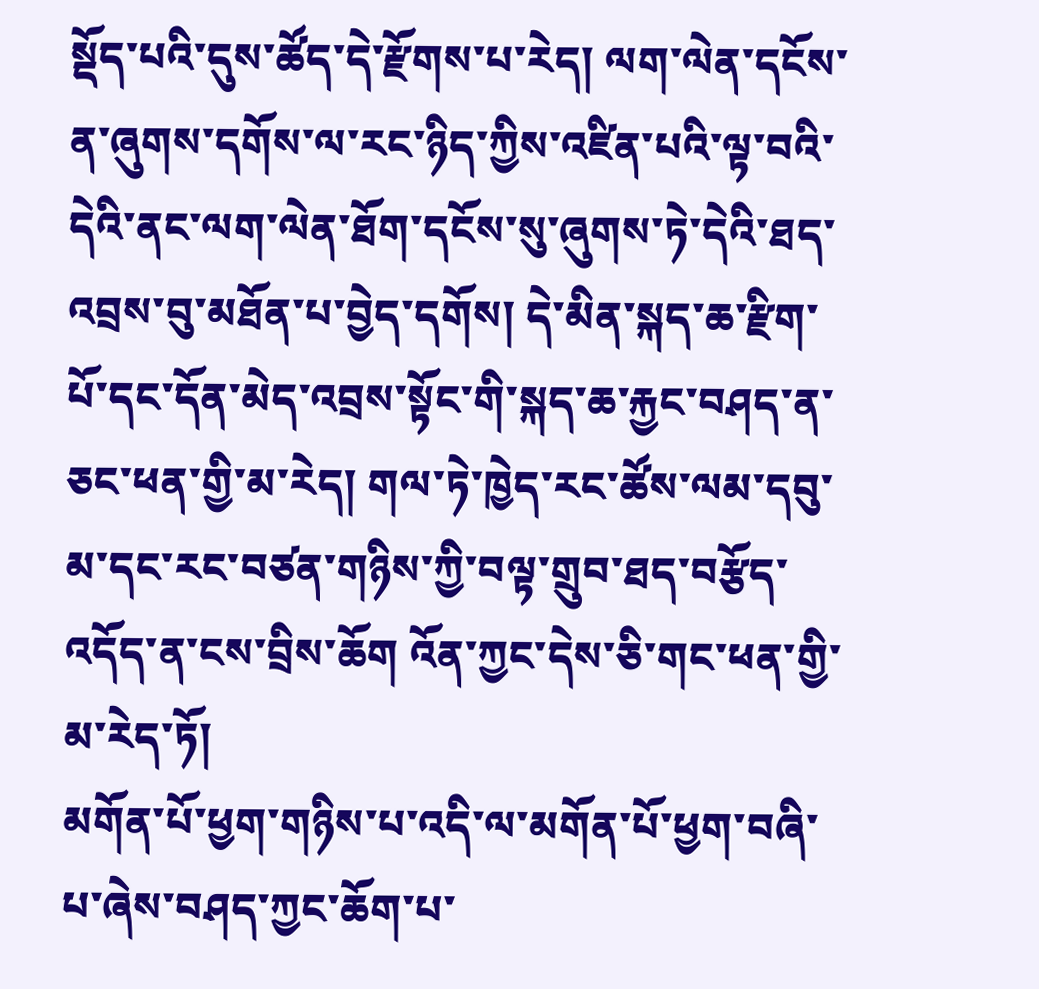སྡོད་པའི་དུས་ཚོད་དེ་རྫོགས་པ་རེད། ལག་ལེན་དངོས་ན་ཞུགས་དགོས་ལ་རང་ཉིད་ཀྱིས་འཛིན་པའི་ལྟ་བའི་དེའི་ནང་ལག་ལེན་ཐོག་དངོས་སུ་ཞུགས་ཏེ་དེའི་ཐད་འབྲས་བུ་མཐོན་པ་བྱེད་དགོས། དེ་མིན་སྐད་ཆ་རྫིག་པོ་དང་དོན་མེད་འབྲས་སྟོང་གི་སྐད་ཆ་རྐྱང་བཤད་ན་ཅང་ཕན་གྱི་མ་རེད། གལ་ཏེ་ཁྱེད་རང་ཚོས་ལམ་དབུ་མ་དང་རང་བཙན་གཉིས་ཀྱི་བལྟ་གྲུབ་ཐད་བརྩོད་འདོད་ན་ངས་བྲིས་ཆོག འོན་ཀྱང་དེས་ཅི་གང་ཕན་གྱི་མ་རེད་ཏོ།
མགོན་པོ་ཕྱག་གཉིས་པ་འདི་ལ་མགོན་པོ་ཕྱག་བཞི་པ་ཞེས་བཤད་ཀྱང་ཆོག་པ་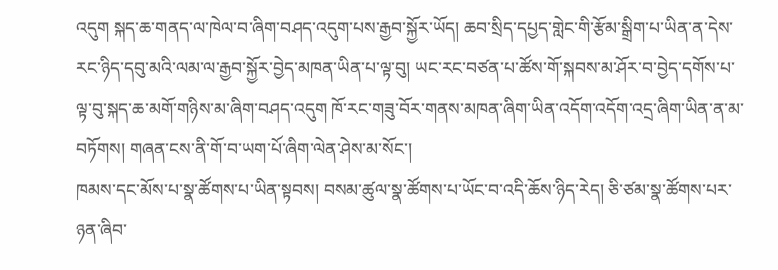འདུག སྐད་ཆ་གནད་ལ་ཁེལ་བ་ཞིག་བཤད་འདུག་པས་རྒྱབ་སྐྱོར་ཡོད། ཆབ་སྲིད་དཔྱད་གླེང་གི་རྩོམ་སྒྲིག་པ་ཡིན་ན་དེས་རང་ཉིད་དབུ་མའི་ལམ་ལ་རྒྱབ་སྐྱོར་བྱེད་མཁན་ཡིན་པ་ལྟ་བུ། ཡང་རང་བཙན་པ་ཚོས་གོ་སྐབས་མ་ཤོར་བ་བྱེད་དགོས་པ་ལྟ་བུ་སྐད་ཆ་མགོ་གཉིས་མ་ཞིག་བཤད་འདུག ཁོ་རང་གཟུ་བོར་གནས་མཁན་ཞིག་ཡིན་འདོག་འདོག་འདྲ་ཞིག་ཡིན་ན་མ་བཏོགས། གཞན་ངས་ནི་གོ་བ་ཡག་པོ་ཞིག་ལེན་ཤེས་མ་སོང་།
ཁམས་དང་མོས་པ་སྣ་ཚོགས་པ་ཡིན་སྟབས། བསམ་ཚུལ་སྣ་ཚོགས་པ་ཡོང་བ་འདི་ཆོས་ཉིད་རེད། ཅི་ཙམ་སྣ་ཚོགས་པར་ཉན་ཞིབ་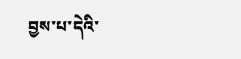བྱས་པ་དེའི་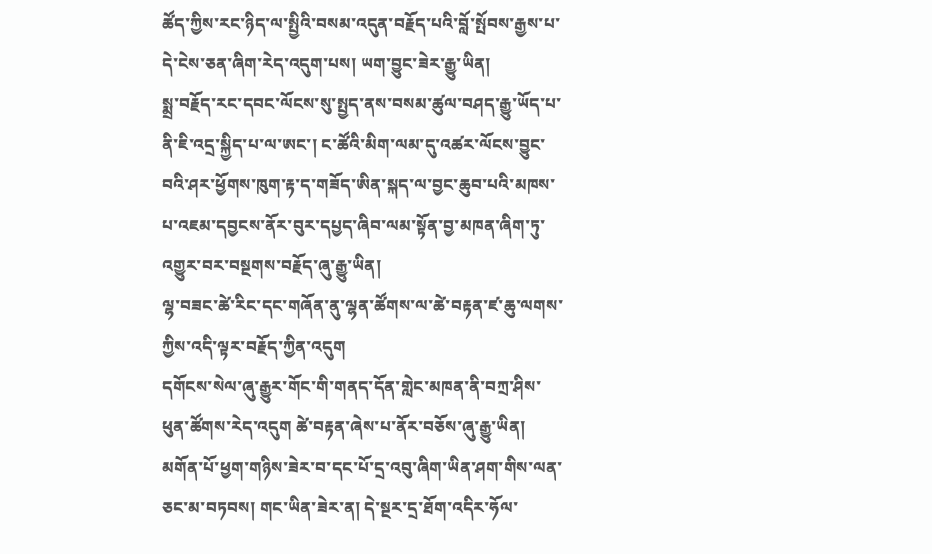ཚོད་ཀྱིས་རང་ཉིད་ལ་སྤྱིའི་བསམ་འདུན་བརྗོད་པའི་བློ་སྤོབས་རྒྱས་པ་དེ་ངེས་ཅན་ཞིག་རེད་འདུག་པས། ཡག་བྱུང་ཟེར་རྒྱུ་ཡིན།
སྨྲ་བརྗོད་རང་དབང་ལོངས་སུ་སྤྱད་ནས་བསམ་ཚུལ་བཤད་རྒྱུ་ཡོད་པ་ནི་ཇི་འདྲ་སྐྱིད་པ་ལ་ཨང་། ང་ཚོའི་མིག་ལམ་དུ་འཚར་ལོངས་བྱུང་བའི་ཤར་ཕྱོགས་ཁུག་རྟ་ད་གཟོད་ཨིན་སྐད་ལ་བྱང་ཆུབ་པའི་མཁས་པ་འཇམ་དབྱངས་ནོར་བུར་དཔྱད་ཞིབ་ལམ་སྟོན་བྱ་མཁན་ཞིག་ཏུ་འགྱུར་བར་བསྔགས་བརྗོད་ཞུ་རྒྱུ་ཡིན།
ལྷ་བཟང་ཚེ་རིང་དང་གཞོན་ནུ་ལྷན་ཚོགས་ལ་ཚེ་བརྟན་ཛ་ཆུ་ལགས་ཀྱིས་འདི་ལྟར་བརྗོད་ཀྱིན་འདུག
དགོངས་སེལ་ཞུ་རྒྱུར་གོང་གི་གནད་དོན་གླེང་མཁན་ནི་བཀྲ་ཤིས་ཕུན་ཚོགས་རེད་འདུག ཚེ་བརྟན་ཞེས་པ་ནོར་བཅོས་ཞུ་རྒྱུ་ཡིན།
མགོན་པོ་ཕྱག་གཉིས་ཟེར་བ་དང་པོ་དྲ་འབུ་ཞིག་ཡིན་ཤག་གིས་ལན་ཅང་མ་བཏབས། གང་ཡིན་ཟེར་ན། དེ་སྔར་དྲ་ཐོག་འདིར་ཧོལ་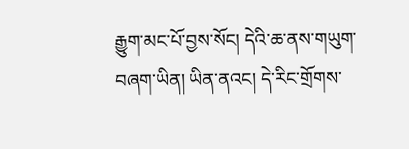རྒྱུག་མང་པོ་བྱས་སོང། དེའི་ཆ་ནས་གཡུག་བཞག་ཡིན། ཡིན་ནའང། དེ་རིང་གྲོགས་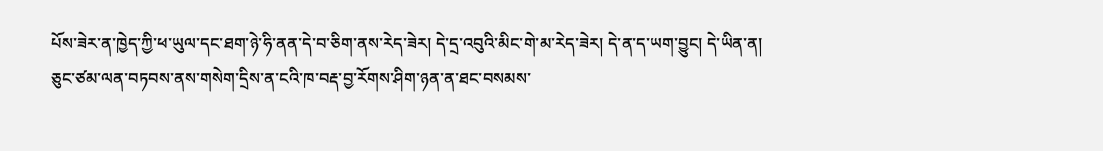པོས་ཟེར་ན་ཁྱེད་ཀྱི་ཕ་ཡུལ་དང་ཐག་ཉེ་ཧི་ནན་དེ་བ་ཅིག་ནས་རེད་ཟེར། དེ་དྲ་འབུའི་མིང་གེ་མ་རེད་ཟེར། དེ་ན་ད་ཡག་བྱུང། དེ་ཡིན་ན། ཅུང་ཙམ་ལན་བཏབས་ནས་གསེག་དྲིས་ན་ངའི་ཁ་བརྡ་བྱ་རོགས་ཤིག་ཉན་ན་ཐང་བསམས་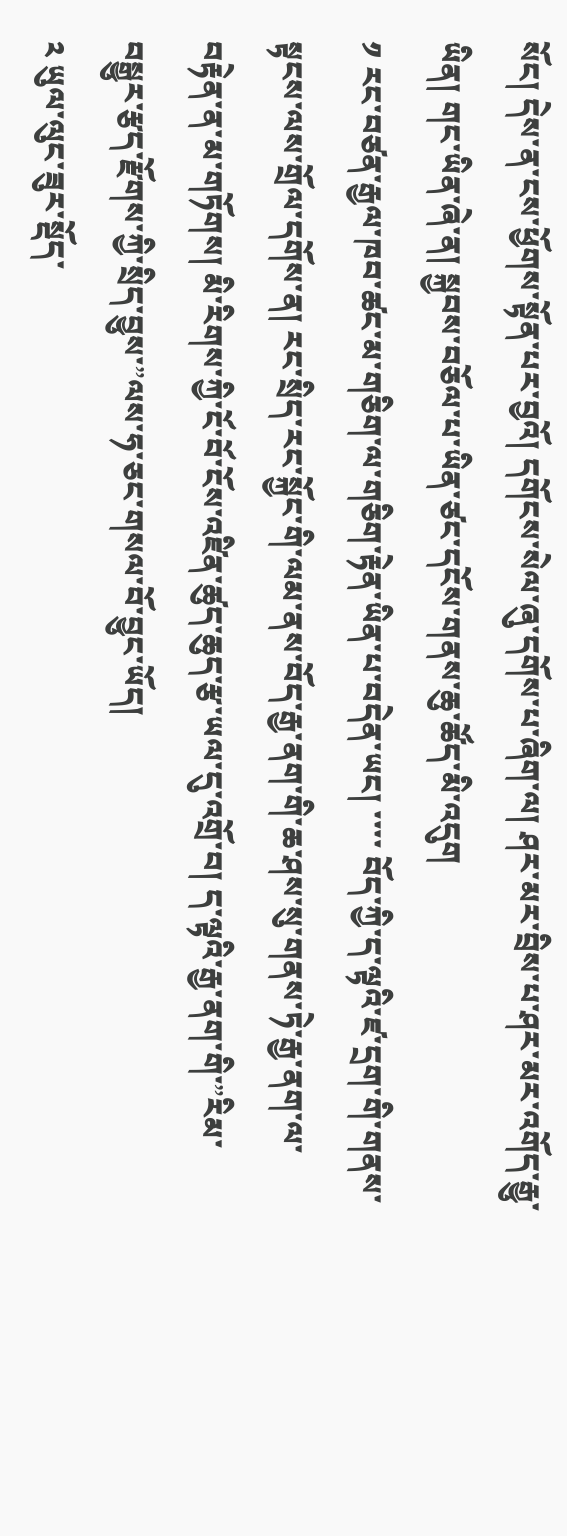སོང། དེས་ན་ངས་ཕྱོགས་སྟོན་པར་བྱའོ། དགོངས་སེལ་ཞུ་དགོས་པ་ཞིག་ལ། ཤར་མར་བྲིས་པ་ཤར་མར་འགོད་རྒྱུ་ཡིན། གང་ཡིན་ཞེ་ན། སྐྱབས་བཅོལ་པ་ཡིན་ཙང་དངོས་གནས་ཆུ་ཚོད་མི་འདུག
༡ རང་བཙན་རྒྱལ་ཁབ་ཚང་མ་གཅིག་ལ་གཅིག་རྟེན་ཡིན་པ་བདེན་ཡང། ་་་་ བོད་ཀྱི་ད་ལྟའི་ཛ་དྲག་གི་གནས་སྟངས་ལས་གྲོལ་དགོས་ན། རང་སྲིད་རང་སྐྱོང་གི་ལམ་ནས་བོད་རྒྱ་ནག་གི་ཆ་ཤས་སུ་གནས་ཏེ་རྒྱ་ནག་ལ་བརྟེན་ན་མ་གཏོགས། མི་རིགས་ཀྱི་ངོ་བོ་ངོས་འཛིན་ཚུད་ཆུད་རྩ་ཡལ་དུ་འགྲོ་བ། ད་ལྟའི་རྒྱ་ནག་གི་”རིམ་བསྒྱུར་རྩད་རྫོགས་ཀྱི་སྲིད་བྱུས་”ལས་ཧ་ཅང་གསལ་བོ་བྱུང་ཡོད།
༢ ཡུལ་ལུང་ཟུར་སྡོད་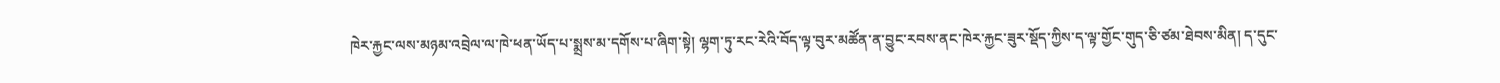ཁེར་རྐྱང་ལས་མཉམ་འབྲེལ་ལ་ཁེ་ཕན་ཡོད་པ་སྨྲས་མ་དགོས་པ་ཞིག་སྟེ། ལྷག་ཏུ་རང་རེའི་བོད་ལྟ་བུར་མཚོན་ན་བྱུང་རབས་ནང་ཁེར་རྐྱང་ཟུར་སྡོད་ཀྱིས་ད་ལྟ་གྱོང་གུད་ཅི་ཙམ་ཐེབས་མིན། ད་དུང་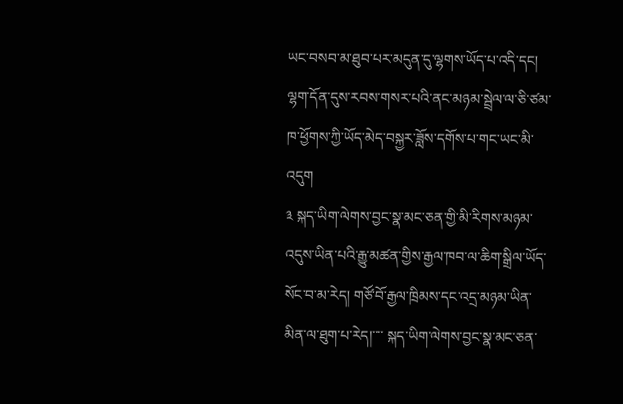ཡང་བསབ་མ་ཐུབ་པར་མདུན་དུ་ལྷགས་ཡོད་པ་འདི་དང། ལྷག་དོན་དུས་རབས་གསར་པའི་ནང་མཉམ་སྦྲེལ་ལ་ཅི་ཙམ་ཁ་ཕྱོགས་ཀྱི་ཡོད་མེད་བསྐྱར་ཟློས་དགོས་པ་གང་ཡང་མི་འདུག
༣ སྐད་ཡིག་ལེགས་བྱང་སྣ་མང་ཅན་གྱི་མི་རིགས་མཉམ་འདུས་ཡིན་པའི་རྒྱུ་མཚན་གྱིས་རྒྱལ་ཁབ་ལ་ཆིག་སྒྲིལ་ཡོད་སོང་བ་མ་རེད། གཙོ་བོ་རྒྱལ་ཁྲིམས་དང་འདྲ་མཉམ་ཡིན་མིན་ལ་ཐུག་པ་རེད།་་་་ སྐད་ཡིག་ལེགས་བྱང་སྣ་མང་ཅན་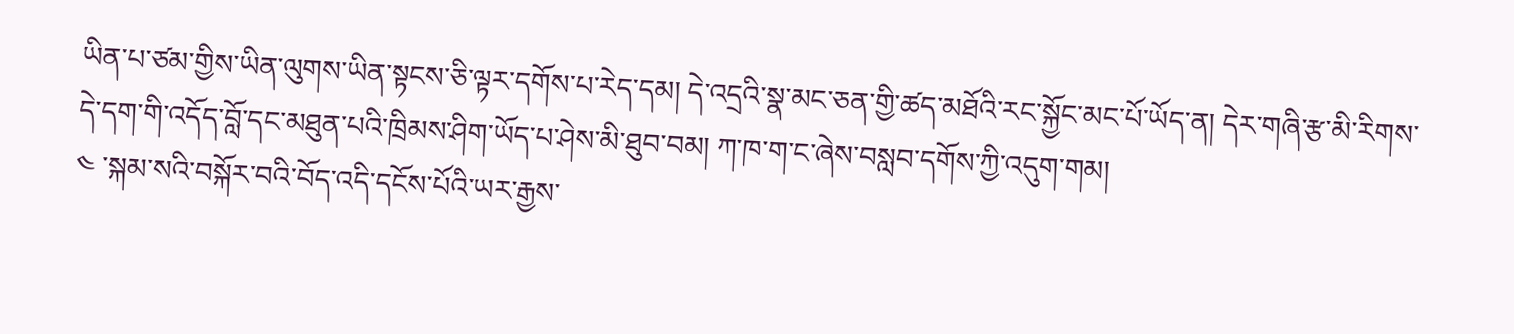ཡིན་པ་ཙམ་གྱིས་ཡིན་ལུགས་ཡིན་སྟངས་ཅི་ལྟར་དགོས་པ་རེད་དམ། དེ་འདྲའི་སྣ་མང་ཅན་གྱི་ཚད་མཐོའི་རང་སྐྱོང་མང་པོ་ཡོད་ན། དེར་གཞི་རྩ་མི་རིགས་དེ་དག་གི་འདོད་བློ་དང་མཐུན་པའི་ཁྲིམས་ཤིག་ཡོད་པ་ཤེས་མི་ཐུབ་བམ། ཀ་ཁ་ག་ང་ཞེས་བསླབ་དགོས་ཀྱི་འདུག་གམ།
༤ ་སྐམ་སའི་བསྐོར་བའི་བོད་འདི་དངོས་པོའི་ཡར་རྒྱས་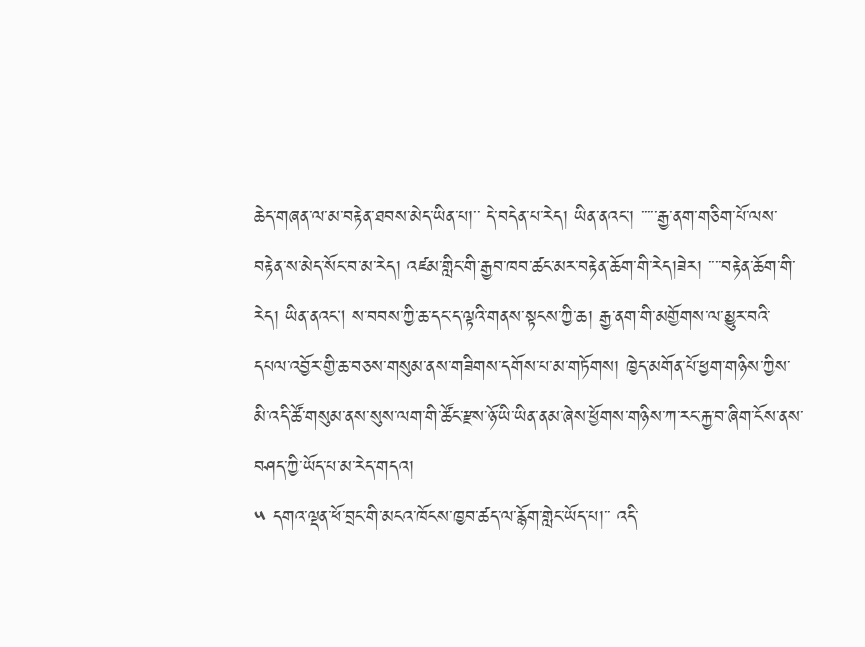ཆེད་གཞན་ལ་མ་བརྟེན་ཐབས་མེད་ཡིན་པ།་་ དེ་བདེན་པ་རེད། ཡིན་ནའང་། ་་་་་རྒྱ་ནག་གཅིག་པོ་ལས་བརྟེན་ས་མེད་སོང་བ་མ་རེད། འཛམ་གླིང་གི་རྒྱབ་ཁབ་ཚང་མར་བརྟེན་ཆོག་གི་རེད།ཟེར། ་་་་བརྟེན་ཆོག་གི་རེད། ཡིན་ནའང། ས་བབས་ཀྱི་ཆ་དང་ད་ལྟའི་གནས་སྟངས་ཀྱི་ཆ། རྒྱ་ནག་གི་མགྱོགས་ལ་མྱུར་བའི་དཔལ་འབྱོར་གྱི་ཆ་བཅས་གསུམ་ནས་གཟིགས་དགོས་པ་མ་གཏོགས། ཁྱེད་མགོན་པོ་ཕྱག་གཉིས་ཀྱིས་མི་འདི་ཚོ་གསུམ་ནས་སུས་ལག་གི་ཚོང་རྫས་ཉོ་ཡི་ཡིན་ནམ་ཞེས་ཕྱོགས་གཉིས་ཀ་རང་རྐྱ་བ་ཞིག་ངོས་ནས་བཤད་ཀྱི་ཡོད་པ་མ་རེད་གདའ།
༥ དགའ་ལྡན་ཕོ་བྲང་གི་མངའ་ཁོངས་ཁྱབ་ཚད་ལ་རྙོག་གླེང་ཡོད་པ།་་ འདི་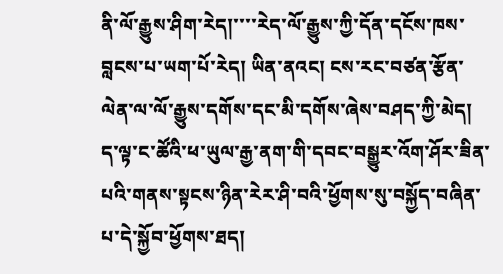ནི་ལོ་རྒྱུས་ཤིག་རེད།་་་་རེད་ལོ་རྒྱུས་ཀྱི་དོན་དངོས་ཁས་བླངས་པ་ཡག་པོ་རེད། ཡིན་ནའང། ངས་རང་བཙན་རྩོན་ལེན་ལ་ལོ་རྒྱུས་དགོས་དང་མི་དགོས་ཞེས་བཤད་ཀྱི་མེད། ད་ལྟ་ང་ཚོའི་ཕ་ཡུལ་རྒྱ་ནག་གི་དབང་བསྒྱུར་འོག་ཤོར་ཟིན་པའི་གནས་སྟངས་ཉིན་རེར་ཤི་བའི་ཕྱོགས་སུ་བསྐྱོད་བཞིན་པ་དེ་སྐྱོབ་ཕྱོགས་ཐད།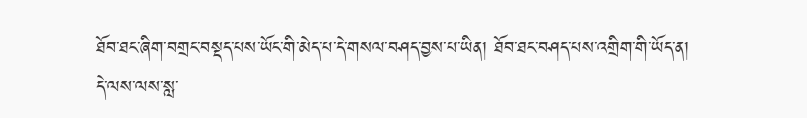ཐོབ་ཐང་ཞིག་བགྲང་བསྡད་པས་ཡོང་གི་མེད་པ་དེ་གསལ་བཤད་བྱས་པ་ཡིན། ཐོབ་ཐང་བཤད་པས་འགྲིག་གི་ཡོད་ན། དེ་ལས་ལས་སླ་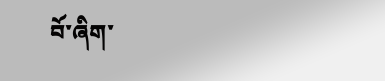བོ་ཞིག་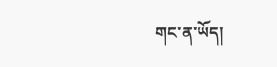གང་ན་ཡོད།